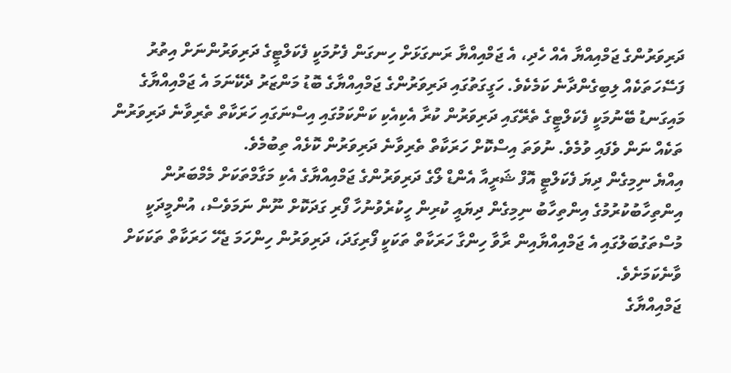ދަރިވަރުންގެ ޖަމްއިއްޔާ އެއް ހެދި، އެ ޖަމްއިއްޔާ ރަނގަޅަށް ހިނގަން ފެށުމަކީ ފެކަލްޓީގެ ދަރިވަރުންނަށް އިތުރު ފަސޭހަތަކެއް ލިބިގެންދާނެ ކަމެކެވެ. ހަގީގަތުގައި ދަރިވަރުންގެ ޖަމްއިއްޔާގެ ބޮޑު މަންޒަރު ދެކޭނަމަ އެ ޖަމްއިއްޔާގެ މައިގަނޑު ބޭނުމަކީ ފެކަލްޓީގެ ތެރޭގައި ދަރިވަރުން ކުރާ އެކިއެކި ކަންކަމުގައި އިސްނަގައި ހަރަކާތް ތެރިވާނެ ދަރިވަރުން ތަކެއް ނަން ވެފައި ވުމެވެ. ނުވަތަ އިސްކޮށް ހަރަކާތް ތެރިވާނެ ދަރިވަރުން ކޮޅެއް ތިބުމެވެ.
އިއްޔެ ނިމިގެން ދިޔަ ފެކަލްޓީ އޮފް ޝަރީއާ އެންޑް ލޯގެ ދަރިވަރުންގެ ޖަމްއިއްޔާގެ އެކި މަގާމްތަކަށް މެމްބަރުން އިންތިހާބުކުރުމުގެ އިންތިހާބު ނިމިގެން ދިޔައީ ކުރިން ހީކުރެވުނުހާ ފޯރި ގަދަކޮށް ނޫން ނަމަވެސް، އުންމީދަކީ މުސްތަގުބަލުގައި އެ ޖަމްއިއްޔާއިން ރާވާ ހިންގާ ހަރަކާތް ތަކަކީ ފޯރިގަދަ، ދަރިވަރުން ހިންހަމަ ޖެހޭ ހަރަކާތް ތަކަކަށް ވާނެކަމަށެވެ.
ޖަމްއިއްޔާގެ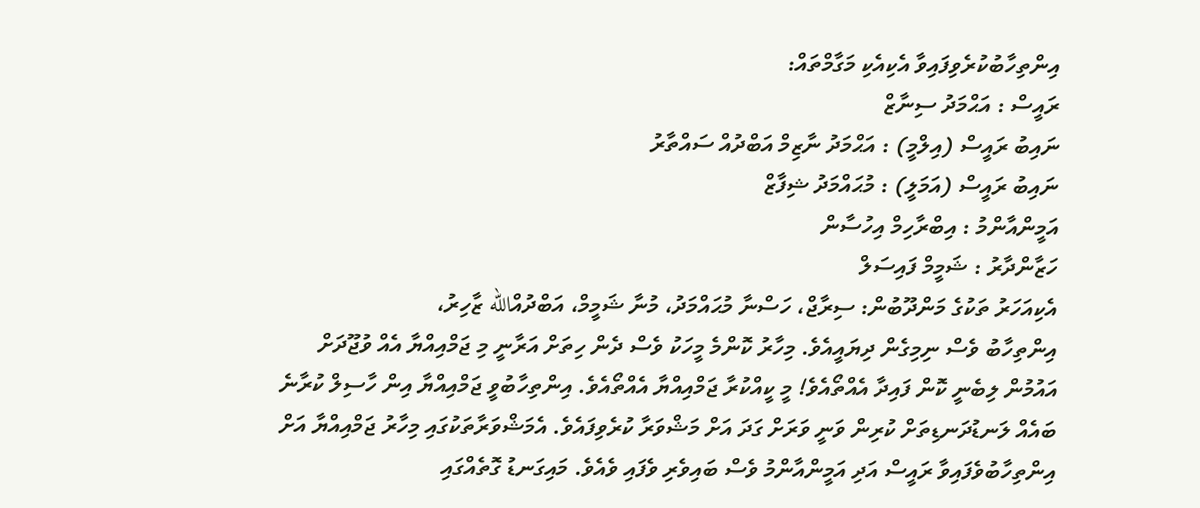އިންތިހާބުކުރެވިފައިވާ އެކިއެކި މަގާމްތައް:
ރައީސް : އަޙްމަދު ސިނާޒް
ނައިބު ރައީސް (އިލްމީ) : އަޙްމަދު ނާޒިމް އަބްދުއް ސައްތާރު
ނައިބު ރައީސް (އަމަލީ) : މުޙައްމަދު ޝިފާޒް
އަމީންއާންމު : އިބްރާހިމް އިހުސާން
ހަޒާންދާރު : ޝަމީމް ފައިސަލް
އެކިއަހަރު ތަކުގެ މަންދޫބުން: ސިރާޖް، ހަސްނާ މުޙައްމަދު، މުނާ ޝަމީމް، އަބްދުއްالله ޒާހިރު،
އިންތިހާބު ވެސް ނިމިގެން ދިޔައީއެވެ. މިހާރު ކޮންމެ މީހަކު ވެސް ދެން ހިތަށް އަރާނީ މި ޖަމްއިއްޔާ އެއް ވުޖޫދަށް އައުމުން ލިބެނީ ކޮން ފައިދާ އެއްތޯއެވެ! މީ ކީއްކުރާ ޖަމްއިއްޔާ އެއްތޯއެވެ. އިންތިހާބުވީ ޖަމްއިއްޔާ އިން ހާސިލް ކުރާނެ ބައެއް ލަނޑުދަނޑިތަށް ކުރިން ވަނީ ވަރަށް ގަދަ އަށް މަޝްވަރާ ކުރެވިފައެވެ. އެމަޝްވަރާތަކުގައި މިހާރު ޖަމްއިއްޔާ އަށް އިންތިހާބުވެފައިވާ ރައީސް އަދި އަމީންއާންމު ވެސް ބައިވެރި ވެފައި ވެއެވެ. މައިގަނޑު ގޮތެއްގައި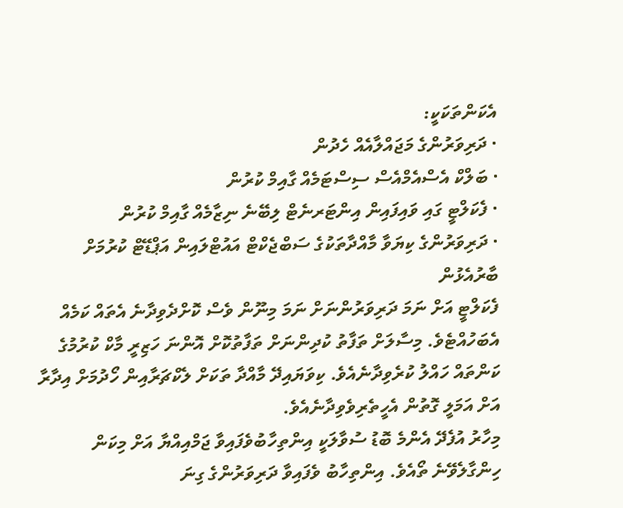އެކަންތަކަކީ:
· ދަރިވަރުންގެ މަޖައްލާއެއް ހެދުން
· ބަލްކް އެސްއެމްއެސް ސިސްޓަމެއް ގާއިމް ކުރުން
· ފެކަލްޓީ ގައި ވައިފައިން އިންޓަރނެޓް ލިބޭނެ ނިޒާމެއް ގާއިމް ކުރުން
· ދަރިވަރުންގެ ކިޔަވާ މާއްދާތަކުގެ ސަބްޖެކްޓް އައުޓްލައިން އަޕްޑޭޓް ކުރުމަށް ބާރުއެޅުން
ފެކަލްޓީ އަށް ނަމަ ދަރިވަރުންނަށް ނަމަ މިނޫން ވެސް ކޮށްދެވިދާނެ އެތައް ކަމެއް އެބަހުއްޓެވެ. މިސާލަށް ތަފާތު ކުދިންނަށް ތަފާތުކޮށް އޮންނަ ހަޒިރީ މާކް ކުރުމުގެ ކަންތައް ހައްލު ކުރެވިދާނެއެވެ. ކިވަޔައިދޭ މާއްދާ ތަކަށް ލެކްޗަރާއިން ހޯދުމަށް އިދާރާ އަށް އަމަލީ ގޮތުން އެހީތެރިވެވިދާނެއެވެ.
މިހާރު އުފެދޭ އެންމެ ބޮޑު ސުވާލަކީ އިންތިހާބުވެފައިވާ ޖަމްއިއްޔާ އަށް މިކަން ހިންގާލެވޭނެ ތޯއެވެ. އިންތިހާބު ވެފައިވާ ދަރިވަރުންގެ ގިނަ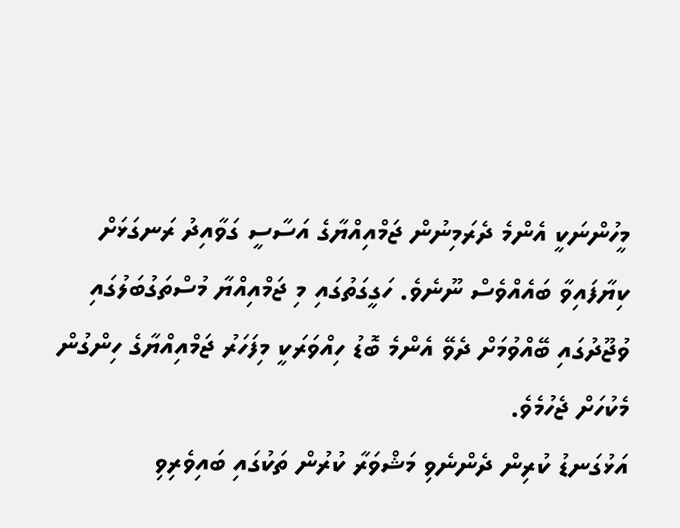މީހުންނަކީ އެންމެ ދެރަމިނުން ޖަމްއިއްޔާގެ އަސާސީ ގަވާއިދު ރަނގަޅަށް ކިޔާފައިވާ ބައެއްވެސް ނޫނެވެ. ހަގީގަތުގައި މި ޖަމްއިއްޔާ މުސްތަގުބަލުގައި ވުޖޫދުގައި ބޭއްވުމަށް ދެވޭ އެންމެ ބޮޑު ހިއްވަރަކީ މިފަހަރު ޖަމްއިއްޔާގެ ހިންގުން މެކުހަށް ޖެހުމެވެ.
އަޅުގަނޑު ކުރިން ދެންނެވި މަޝްވަރާ ކުރުން ތަކުގައި ބައިވެރިވި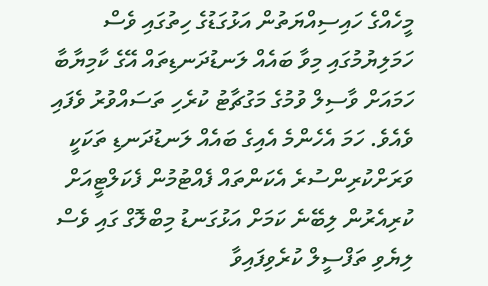މީހެއްގެ ހައިސިއްޔަތުން އަޅުގަޑުގެ ހިތުގައި ވެސް ހަމަލިޔުމުގައި މިވާ ބައެއް ލަނޑުދަނޑިތައް އޭގެ ކާމިޔާބާ ހަމައަށް ވާސިލް ވުމުގެ މަގުޗާޓު ކުރެހި ތަސައްވުރު ވެފައި ވެއެވެ. ހަމަ އެހެންމެ އެއިގެ ބައެއް ލަނޑުދަނޑި ތަކަކީ ވަރަށްކުރިންސުރެ އެކަންތައް ފެއްޓުމުން ފެކަލްޓީއަށް ކުރިއެރުން ލިބޭނެ ކަމަށް އަޅުގަނޑު މިބްލޮގް ގައި ވެސް ލިޔެވި ތަފްސީލް ކުރެވިފައިވާ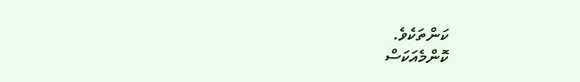ކަންތަކެވެ.
ކޮންމެއަކަސް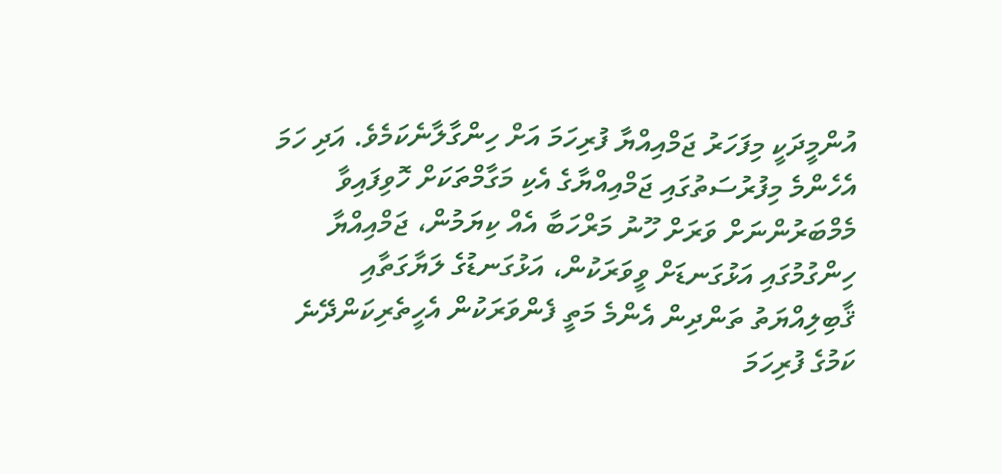އުންމީދަކީ މިފަހަރު ޖަމްއިއްޔާ ފުރިހަމަ އަށް ހިންގާލާނެކަމެވެ. އަދި ހަމަ އެހެންމެ މިފުރުސަތުގައި ޖަމްއިއްޔާގެ އެކި މަގާމްތަކަށް ހޮވިފައިވާ މެމްބަރުންނަށް ވަރަށް ހޫނު މަރްހަބާ އެއް ކިޔަމުން، ޖަމްއިއްޔާ ހިންގުމުގައި އަޅުގަނޑަށް ވީވަރަކުން، އަޅުގަނޑުގެ ލަޔާގަތާއި ޤާބިލިއްޔަތު ތަންދިން އެންމެ މަތީ ފެންވަރަކުން އެހީތެރިކަންދޭނެ ކަމުގެ ފުރިހަމަ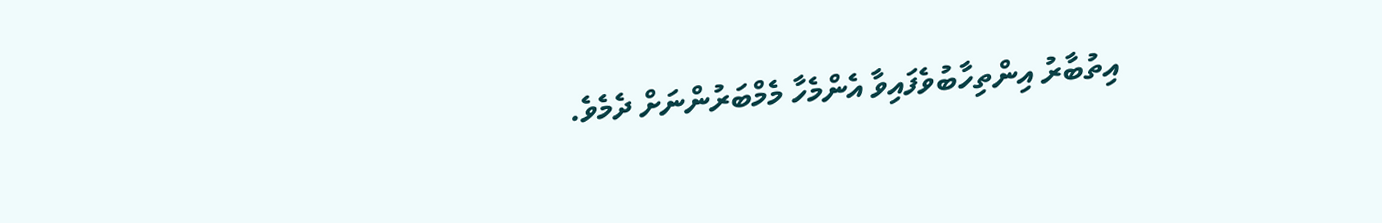އިތުބާރު އިންތިހާބުވެފައިވާ އެންމެހާ މެމްބަރުންނަށް ދެމެވެ.